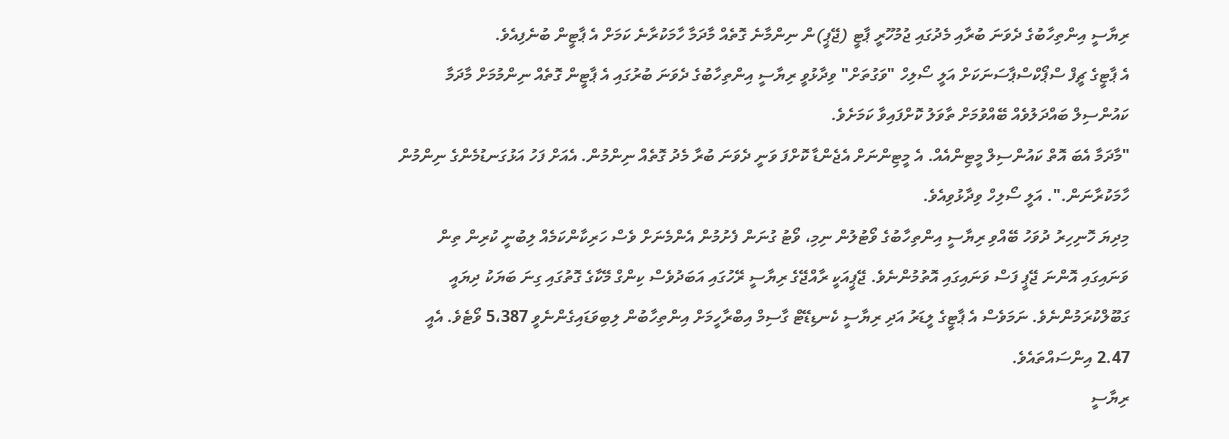ރިޔާސީ އިންތިހާބުގެ ދެވަނަ ބުރާއި މެދުގައި ޖުމުހޫރީ ޕާޓީ (ޖޭޕީ)ން ނިންމާނެ ގޮތެއް މާދަމާ ހާމަކުރާނެ ކަމަށް އެ ޕާޓީން ބުނެފިއެވެ.
އެ ޕާޓީގެ ޗީފް ސްޕޯކްސްޕާސަނަކަށް އަލީ ސޯލިހް "ވަގުތަށް" ވިދާޅުވީ ރިޔާސީ އިންތިހާބުގެ ދެވަނަ ބުރުގައި އެ ޕާޓީން ގޮތެއް ނިންމުމަށް މާދަމާ ކައުންސިލް ބައްދަލުވެއް ބޭއްވުމަށް ތާވަލު ކޮށްފައިވާ ކަމަށެވެ.
"މާދަމާ އެބަ އޮތް ކައުންސިލް މީޓިންއެއް. އެ މީޓިންނަށް އެޖެންޑާ ކޮށްފަ ވަނީ ދެވަނަ ބުރާ މެދު ގޮތެއް ނިންމުން. އެއަށް ފަހު އަޅުގަނޑުމެންގެ ނިންމުން ހާމަކުރާނަން.". އަލީ ސޯލިހް ވިދާޅުވިއެވެ.
މިދިޔަ ހޮނިހިރު ދުވަހު ބޭއްވި ރިޔާސީ އިންތިހާބުގެ ވޯޓުލުން ނިމި، ވޯޓު ގުނަން ފެށުމުން އެންމެނަށް ވެސް ހަރިކާންކަމެއް ލިބުނީ ކުރިން ތިން ވަނައިގައި އޮންނަ ޖޭޕީ ފަސް ވަނައިގައި އޮތުމުންނެވެ. ޖޭޕީއަކީ ރާއްޖޭގެ ރިޔާސީ ރޭހުގައި އަބަދުވެސް ކިންގް މޭކާގެ ގޮތުގައި ގިނަ ބަޔަކު ދިޔައީ ގަބޫލްކުރަމުންނެވެ. ނަމަވެސް އެ ޕާޓީގެ ލީޑަރު އަދި ރިޔާސީ ކެނޑިޑޭޓް ގާސިމް އިބްރާހީމަށް އިންތިހާބުން ލިބިވަޑައިގެންނެވީ 5،387 ވޯޓެވެ. އެއީ 2.47 އިންސައްތައެވެ.
ރިޔާސީ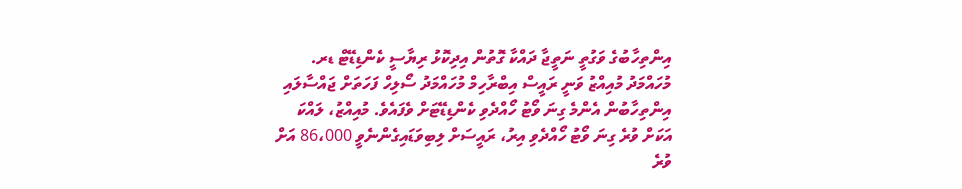އިންތިހާބުގެ ވަގުތީ ނަތީޖާ ދައްކާ ގޮތުން އިދިކޮޅު ރިޔާސީ ކެންޑިޑޭޓް ޑރ. މުހައްމަދު މުއިއްޒު ވަނީ ރައީސް އިބްރާހިމް މުހައްމަދު ސޯލިހް ފަހަތަށް ޖައްސާލައި އިންތިހާބުން އެންމެ ގިނަ ވޯޓު ހޯއްދެވި ކެންޑިޑޭޓަށް ވެފައެވެ. މުއިއްޒު، ލައްކަ އަކަށް ވުރެ ގިނަ ވޯޓު ހޯއްދެވި އިރު، ރައީސަށް ލިބިވަޑައިގެންނެވީ 86،000 އަށް ވުރެ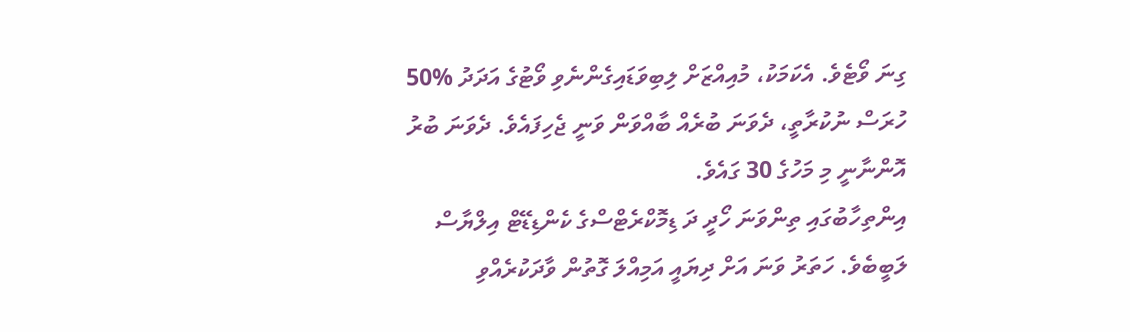ގިނަ ވޯޓެވެ. އެކަމަކު، މުއިއްޒަށް ލިބިވަޑައިގެންނެވި ވޯޓުގެ އަދަދު %50 ހުރަސް ނުކުރާތީ، ދެވަނަ ބުރެއް ބާއްވަން ވަނީ ޖެހިފައެވެ. ދެވަނަ ބުރު އޮންނާނީ މި މަހުގެ 30 ގައެވެ.
އިންތިހާބުގައި ތިންވަނަ ހޯދީ ދަ ޑިމޮކްރެޓްސްގެ ކެންޑިޑޭޓް އިލްޔާސް ލަބީބެވެ. ހަތަރު ވަނަ އަށް ދިޔައީ އަމިއްލަ ގޮތުން ވާދަކުރެއްވި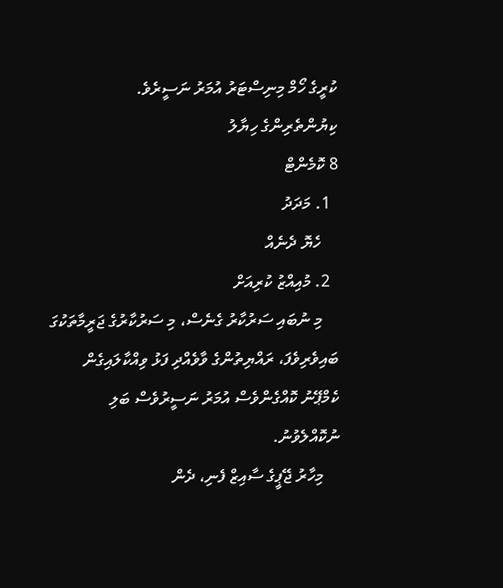ކުރީގެ ހޯމް މިނިސްޓަރު އުމަރު ނަސީރެވެ.
ކިޔުންތެރިންގެ ހިޔާލު
8 ކޮމެންޓް
  1. މަދަދު
    ހެޔޮ ދެނެއް
  2. މުއިއްޒު ކުރިއަށް
    މި ނުބައި ސަރުކާރު ގެނެސް، މި ސަރުކާރުގެ ޖަރީމާތަކުގަ ބައިވެރިވެފަ، ރައްޔިތުންގެ ވާވެއްދި ފަޅު ވިއްކާލައިގެން ކެމްޕޭނު ކޮއްގެންވެސް އުމަރު ނަސީރުވެސް ބަލި ނުކޮއްލެވުނު.
    މިހާރު ޖޭޕީގެ ސާއިޒް ފެނި، ދެން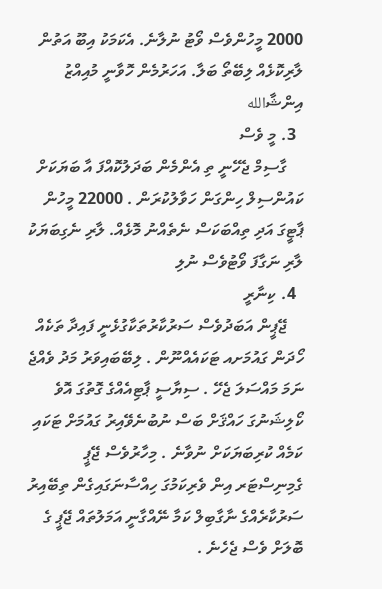2000 މީހުންވެސް ވޯޓު ނުލާނެ. އެކަމަކު އިބޫ އަތުން ލާރިކޮޅެއް ލިބޭތޯ ބަލާ. އަހަރުމެން ހޮވާނީ މުއިއްޒު އިންޝާالله
  3. މީ ވެސް
    ގާސިމް ޖެހޭނީ ތި އެންމެން ބަދަލުކޮއްފަ އާ ބަޔަކަށް ކައުންސިލް ހިންގަން ހަވާލުކުރަން . 22000 މީހުން ޕާޓީގަ އަދި ތިއްބަކަސް ނެތެއްނު މޮޅެއް. ލާރި ނެގިބަޔަކު ލާރި ނަގާފަ ވޯޓުވެސް ނުލި
  4. ކިނާރީ
    ޖޭޕީން އަބަދުވެސް ސަރުކާރުތަކާގުޅެނީ ފައިދާ ތަކެއް ހޯދަން ގައުމަށއ ޓަކައެއްނޫން . ލިބޭބައިވަރު މަދު ވެއްޖެ ނަމަ މައްސަލަ ޖެހޭ . ސިޔާސީ ޕާޓިއެއްގެ ގޮތުގަ އޮވެ ކޯލިޝަނުގަ ހައްޤަށް ބަސް ނުބުނެވޭއިރު ގައުމަށް ޓަކައި ކަމެއް ކުރިބަޔަކަށް ނުވާނެ . މިހާރުވެސް ޖޭޕީ ގެމިނިސްޓަރ އިން ވެރިކަމުގަ ހިއްސާނަގައިގެން ތިބޭއިރު ސަރުކާރެއްގެ ނާގާބިލް ކަމާ ނޭއްގާނީ އަމަލުތައް ޖޭޕީ ގެ ބޮލަށް ވެސް ޖެހެނެ .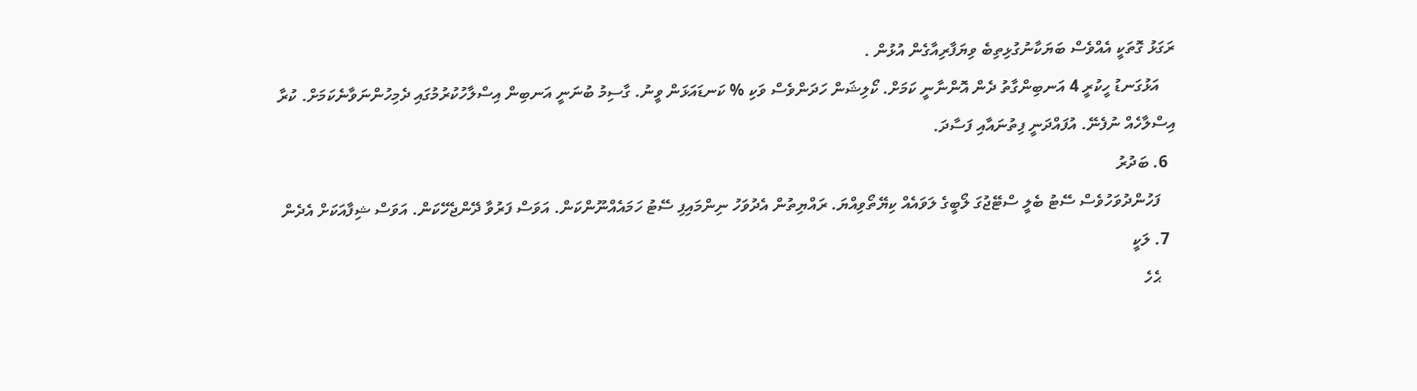ރަގަޅު ގޮތަކީ އެއްވެސް ބަޔަކާނުގުޅިތިބެ ވިޔަފާރިއާގެން އުޅުން .
    އަޅުގަނޑު ހީކުރީ 4 އަނބިންގާތު ދެން އޮންނާނީ ކަމަށް. ކޯލިޝަން ހަދަންވެސް ވަކި % ކަނޑައަޅަން ވީނު. ގާސިމު ބުނަނީ އަނބިން އިސްލާހުކުރުމުގައި ދެމިހުންނަވާނެކަމަށް. ކުރާ އިސްލާހެއް ނުފެނޭ. އުފައްދަނީ ފިތުނައާއި ފަސާދަ.
  6. ބަދުރު
    ފަހުންދުވަހުވެސް ސޭޓު ބެލީ ސްޓޭޖުގަ ލޯބީގެ ލަވައެއް ކިޔޭތޯވިއްޔަ. ރައްޔިތުން އެދުވަހު ނިންމައިފި ސޭޓު ހަމައެއްނޫންކަން. އަވަސް ފަރުވާ ދޭންޖެހޭކަން. އަވަސް ޝިފާއަކަށް އެދެން
  7. ލަކީ
    ޙެހެ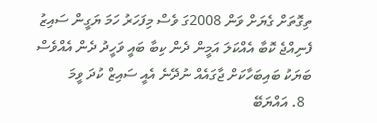ތިގޮތަށް ގެޔަށް ވަން 2008ގަ ވެސް މިފަހަރު ހަމަ ޔަގީން ސައިޒު ފެނިއްޖެ ކޮބާ އެއްކަލަ އަމީން ދެން ކިބާ ބައީ ވަހީދު ދެން އެއްވެސް ބަޔަކު ބައިބަހާކަށް ޖާގައެއް ނުދޭނެ އެއީ ސައިޒް ކުދަ ވީމަ
  8. އައްޔަބޭ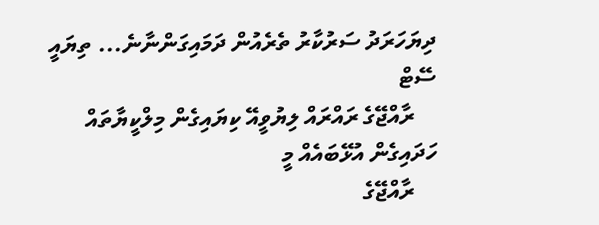ދިޔަހަރަދު ސަރުކާރު ތެރެއުން ދަމައިގަންނާނެ... ތިޔައީ ސޭޓް
    ރާއްޖޭގެ ރައްރައް ލިޔުވީއޭ ކިޔައިގެން މިލްކީޔާތައް ހަދައިގެން އުޅޭބައެއް މީ
    ރާއްޖޭގެ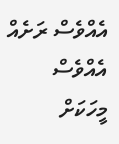އެއްވެސް ރަށެއް އެއްވެސް މީހަކަށް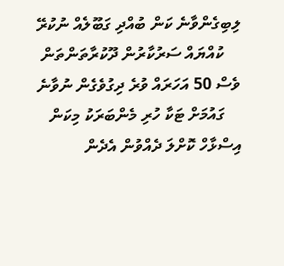ލިބިގެންވާނެ ކަން ބުއްދި ގަބޫލެއް ނުކުރޭ
    ކުއްޔައް ސަރުކާރުން ދޫކުރާތަންތަން ވެސް 50 އަހަރައް ވުރެ ދިގުވެގެން ނުވާނެ
    ގައުމަށް ޓަކާ ހުރި މެންބަރަކު މިކަން އިސްޅާހް ކޮށްލަ ދެއްވުން އެދެން